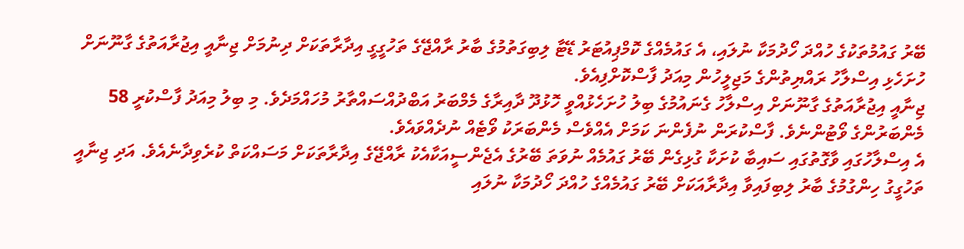ބޭރު ގައުމުތަކުގެ ހުއްދަ ހޯދުމަކާ ނުލައި، އެ ގައުމެއްގެ ކޮމްޕިއުޓަރު ޑޭޓާ ލިބިގަތުމުގެ ބާރު ރާއްޖޭގެ ތަހުގީގީ އިދާރާތަކަށް ދިނުމަށް ޖިނާއީ އިޖުރާއަތުގެ ގާނޫނަށް ހުށަހެޅި އިސްލާހު ރައްޔިތުންގެ މަޖިލީހުން މިއަދު ފާސްކޮށްފިއެވެ.
ޖިނާއީ އިޖުރާއަތުގެ ގާނޫނަށް އިސްލާހު ގެނައުމުގެ ބިލު ހުށަހެޅުއްވީ ހޮޅުދޫ ދާއިރާގެ މެމްބަރު އަބްދުއްސައްތާރު މުހައްމަދެވެ. މި ބިލު މިއަދު ފާސްކުރީ 58 މެންބަރުންގެ ވޯޓުންނެވެ. ފާސްކުރަން ނުފެންނަ ކަމަށް އެއްވެސް މެންބަރަކު ވޯޓެއް ނުދެއްވައެވެ.
އެ އިސްލާހުގައި ވާގޮތުގައި ސައިބާ ކުށަކާ ގުޅިގެން ބޭރު ގައުމެއް ނުވަތަ ބޭރުގެ އެޖެންސީއަކާއެކު ރާއްޖޭގެ އިދާރާތަކަށް މަސައްކަތް ކުރެވިދާނެއެވެ. އަދި ޖިނާއީ ތަހުގީގު ހިންގުމުގެ ބާރު ލިބިފައިވާ އިދާރާއަކަށް ބޭރު ގައުމެއްގެ ހުއްދަ ހޯދުމަކާ ނުލައި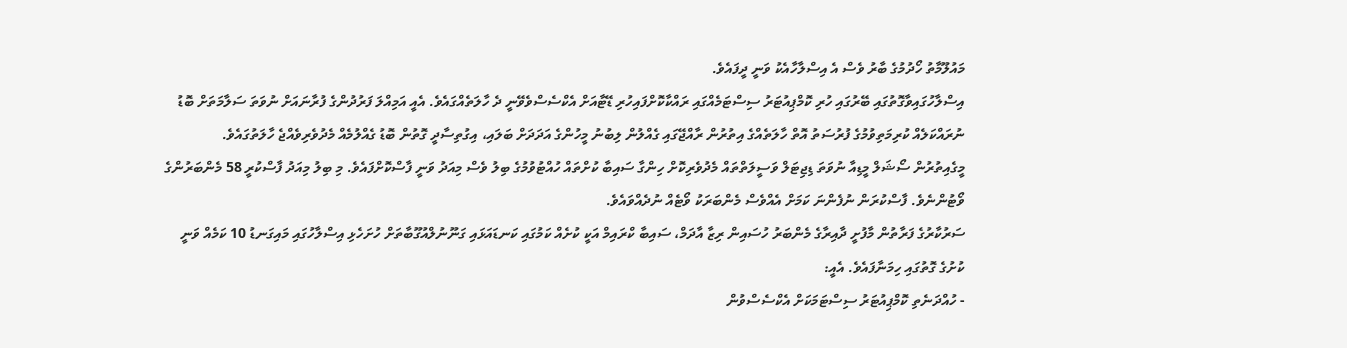މައުލޫމާތު ހޯދުމުގެ ބާރު ވެސް އެ އިސްލާހާއެކު ވަނީ ދީފައެވެ.
އިސްލާހުގައިވާގޮތުގައި ބޭރުގައި ހުރި ކޮމްޕިއުޓަރު ސިސްޓަމެއްގައި ރައްކާކޮށްފައިހުރި ޑޭޓާއަށް އެކްސެސްވެވޭނީ ދެ ހާލަތެއްގައެވެ. އެއީ އަމިއްލަ ފަރުދުންގެ ފުރާނައަށް ނުވަތަ ސަލާމަތަށް ބޮޑު ނުރައްކަލެއް ކުރިމަތިވުމުގެ ފުރުސަތު އޮތް ހާލަތެއްގެ އިތުރުން ރާއްޖޭގައި ގެއްލުން ލިބުނު މީހުންގެ އަދަދަށް ބަލައި، އިގުތިސާދީ ގޮތުން ބޮޑު ގެއްލުމެއް މެދުވެރިވެއްޖެ ހާލަތުގައެވެ.
މީގެއިތުރުން ސޯޝަލް މީޑިއާ ނުވަތަ ޑިޖިޓަލް ވަސީލަތްތައް މެދުވެރިކޮށް ހިންގާ ސައިބާ ކުށްތައް ހުއްޓުވުމުގެ ބިލު ވެސް މިއަދު ވަނީ ފާސްކޮށްފައެވެ. މި ބިލު މިއަދު ފާސްކުރީ 58 މެންބަރުންގެ ވޯޓުންނެވެ. ފާސްކުރަން ނުފެންނަ ކަމަށް އެއްވެސް މެންބަރަކު ވޯޓެއް ނުދެއްވައެވެ.
ސަރުކާރުގެ ފަރާތުން މާފުށީ ދާއިރާގެ މެންބަރު ހުސައިން ރިޒާ އާދަމް، ސައިބާ ކްރައިމް އަކީ ކުށެއް ކަމުގައި ކަނޑައަޅައި ގަނޫނުލްއުގޫބާތަށް ހުށަހެޅި އިސްލާހުގައި މައިގަނޑު 10 ކަމެއް ވަނީ ކުށުގެ ގޮތުގައި ހިމަނާފައެވެ. އެއީ:
- ހުއްދަނެތި ކޮމްޕިއުޓަރު ސިސްޓަމަކަށް އެކްސެސްވުން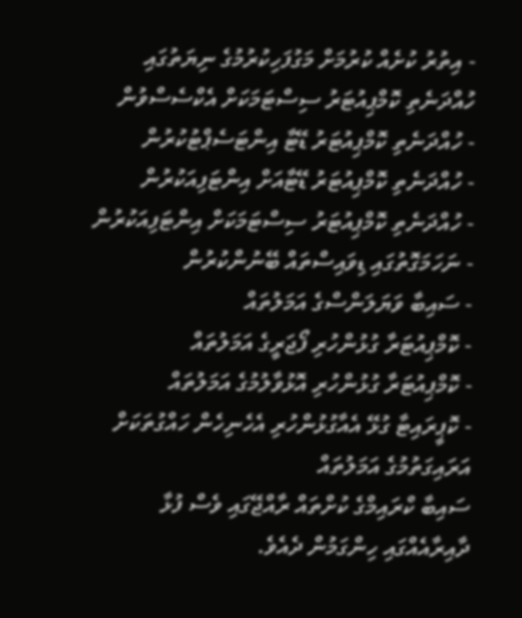- އިތުރު ކުށެއް ކުރުމަށް މަގުފަހިކުރުމުގެ ނިޔަތުގައި ހުއްދަނެތި ކޮމްޕިއުޓަރު ސިސްޓަމަކަށް އެކްސެސްވުން
- ހުއްދަނެތި ކޮމްޕިއުޓަރު ޑޭޓާ އިންޓަސެޕްޓުކުރުން
- ހުއްދަނެތި ކޮމްޕިއުޓަރު ޑޭޓާއަށް އިންޓަފިއަކުރުން
- ހުއްދަނެތި ކޮމްޕިއުޓަރު ސިސްޓަމަކަށް އިންޓަފިއަކުރުން
- ނަހަމަގޮތުގައި ޑިވައިސްތައް ބޭނުންކުރުން
- ސައިބާ ވަޔަލަންސްގެ އަމަލުތައް
- ކޮމްޕިއުޓަރާ ގުޅުންހުރި ފޯޖަރީގެ އަމަލުތައް
- ކޮމްޕިއުޓަރާ ގުޅުންހުރި އޮޅުވާލުމުގެ އަމަލުތައް
- ކޮޕީރައިޓާ ގުޅޭ އެއާގުޅުންހުރި އެހެނިހެން ހައްގުތަކަށް އަރައިގަތުމުގެ އަމަލުތައް
ސައިބާ ކްރައިމްގެ ކުށްތައް ރާއްޖޭގައި ވެސް ފުޅާ ދާއިރާއެއްގައި ހިންގަމުން ދެއެވެ.